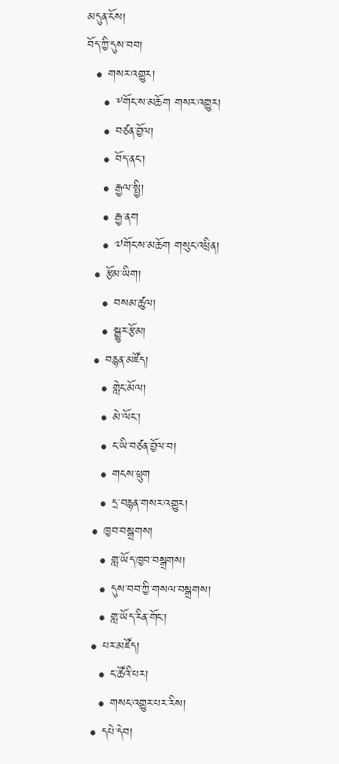མདུན་ངོས།
བོད་ཀྱི་དུས་བབ།
  • གསར་འགྱུར།
    • ༸གོང་ས་མཆོག གསར་འགྱུར།
    • བཙན་བྱོལ།
    • བོད་ནང་།
    • རྒྱལ་སྤྱི།
    • རྒྱ་ནག
    • ༧གོང་ས་མཆོག གསུང་འཕྲིན།
  • རྩོམ་ཡིག།
    • བསམ་ཚུལ།
    • སྒྱུར་རྩོམ།
  • བརྙན་མཛོད།
    • གླེང་མོལ།
    • མེ་ལོང་།
    • ང་ཡི་བཙན་བྱོལ་བ།
    • གངས་ཕྲུག
    • དྲ་བརྙན་གསར་འགྱུར།
  • ཁྱབ་བསྒྲགས།
    • གླ་ཡོད་ཁྱབ་བསྒྲགས།
    • དུས་བབ་ཀྱི་གསལ་བསྒྲགས།
    • གླ་ཡོད་རིན་གོང་།
  • པར་མཛོད།
    • ང་ཚོའི་པར།
    • གསང་འགྱུར་པར་རིས།
  • དཔེ་དེབ།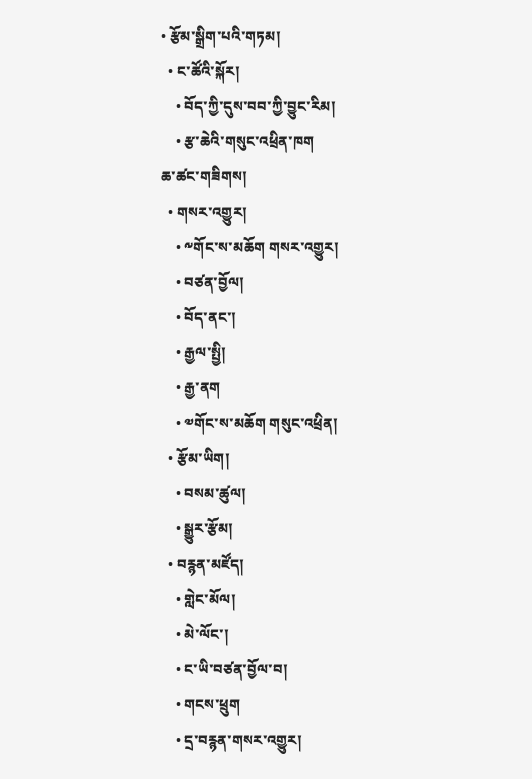• རྩོམ་སྒྲིག་པའི་གཏམ།
  • ང་ཚོའི་སྐོར།
    • བོད་ཀྱི་དུས་བབ་ཀྱི་བྱུང་རིམ།
    • རྩ་ཆེའི་གསུང་འཕྲིན་ཁག
ཆ་ཚང་གཟིགས།
  • གསར་འགྱུར།
    • ༸གོང་ས་མཆོག གསར་འགྱུར།
    • བཙན་བྱོལ།
    • བོད་ནང་།
    • རྒྱལ་སྤྱི།
    • རྒྱ་ནག
    • ༧གོང་ས་མཆོག གསུང་འཕྲིན།
  • རྩོམ་ཡིག།
    • བསམ་ཚུལ།
    • སྒྱུར་རྩོམ།
  • བརྙན་མཛོད།
    • གླེང་མོལ།
    • མེ་ལོང་།
    • ང་ཡི་བཙན་བྱོལ་བ།
    • གངས་ཕྲུག
    • དྲ་བརྙན་གསར་འགྱུར།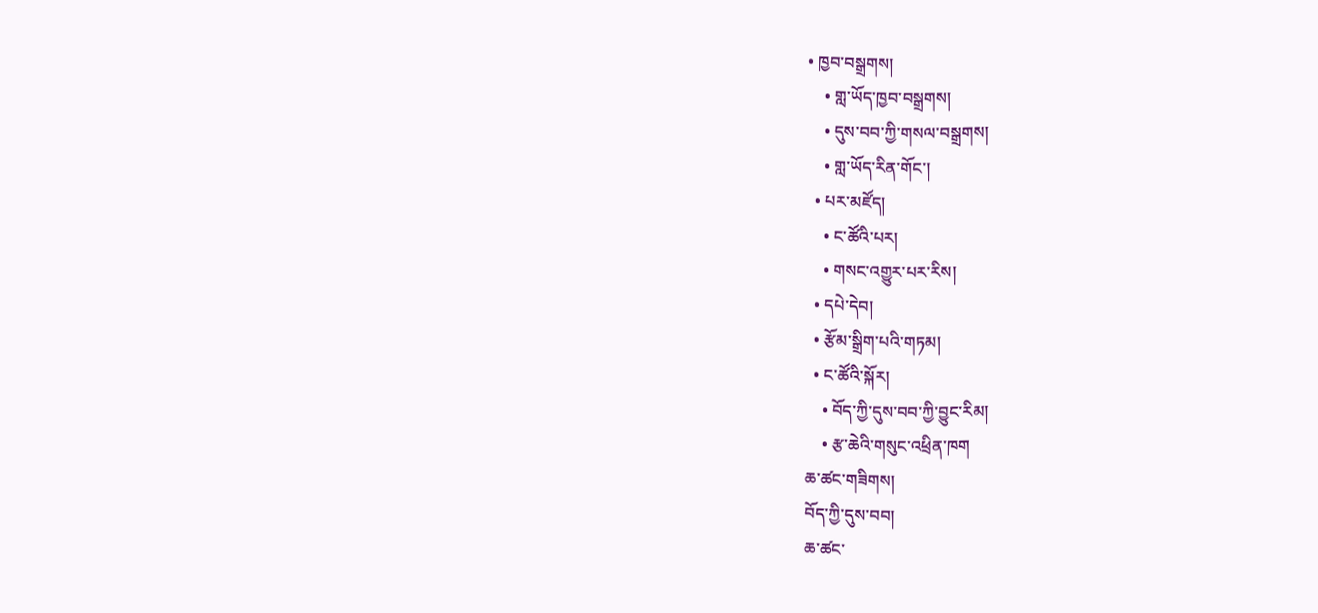• ཁྱབ་བསྒྲགས།
    • གླ་ཡོད་ཁྱབ་བསྒྲགས།
    • དུས་བབ་ཀྱི་གསལ་བསྒྲགས།
    • གླ་ཡོད་རིན་གོང་།
  • པར་མཛོད།
    • ང་ཚོའི་པར།
    • གསང་འགྱུར་པར་རིས།
  • དཔེ་དེབ།
  • རྩོམ་སྒྲིག་པའི་གཏམ།
  • ང་ཚོའི་སྐོར།
    • བོད་ཀྱི་དུས་བབ་ཀྱི་བྱུང་རིམ།
    • རྩ་ཆེའི་གསུང་འཕྲིན་ཁག
ཆ་ཚང་གཟིགས།
བོད་ཀྱི་དུས་བབ།
ཆ་ཚང་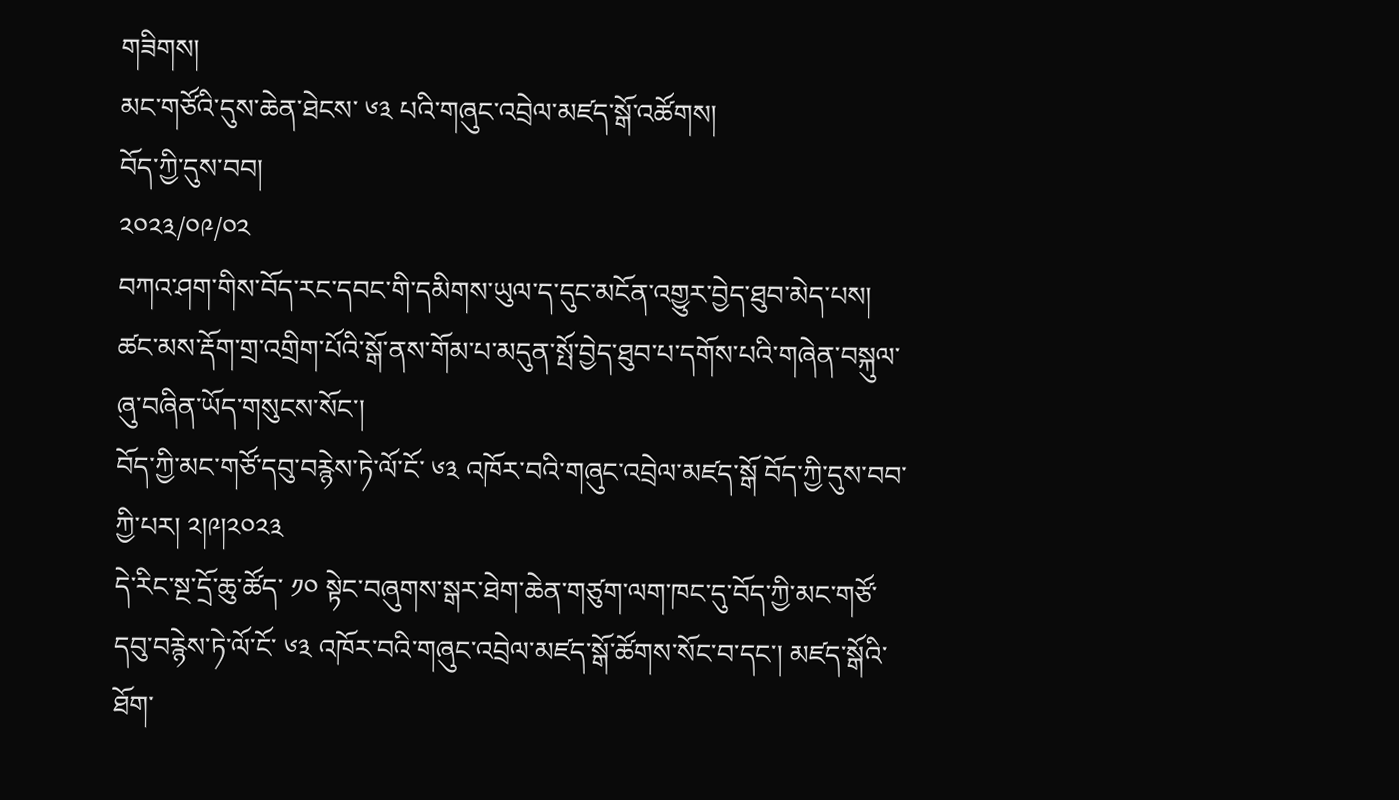གཟིགས།
མང་གཙོའི་དུས་ཆེན་ཐེངས་ ༦༣ པའི་གཞུང་འབྲེལ་མཛད་སྒོ་འཚོགས།
བོད་ཀྱི་དུས་བབ།
༢༠༢༣/༠༩/༠༢
བཀའ་ཤག་གིས་བོད་རང་དབང་གི་དམིགས་ཡུལ་ད་དུང་མངོན་འགྱུར་བྱེད་ཐུབ་མེད་པས། ཚང་མས་རྡོག་གྲ་འགྲིག་པོའི་སྒོ་ནས་གོམ་པ་མདུན་སྤོ་བྱེད་ཐུབ་པ་དགོས་པའི་གཞེན་བསྐུལ་ཞུ་བཞིན་ཡོད་གསུངས་སོང་།
བོད་ཀྱི་མང་གཙོ་དབུ་བརྙེས་ཏེ་ལོ་ངོ་ ༦༣ འཁོར་བའི་གཞུང་འབྲེལ་མཛད་སྒོ བོད་ཀྱི་དུས་བབ་ཀྱི་པར། ༢།༩།༢༠༢༣
དེ་རིང་སྔ་དྲོ་ཆུ་ཚོད་ ༡༠ སྟེང་བཞུགས་སྒར་ཐེག་ཆེན་གཙུག་ལག་ཁང་དུ་བོད་ཀྱི་མང་གཙོ་དབུ་བརྙེས་ཏེ་ལོ་ངོ་ ༦༣ འཁོར་བའི་གཞུང་འབྲེལ་མཛད་སྒོ་ཚོགས་སོང་བ་དང་། མཛད་སྒོའི་ཐོག་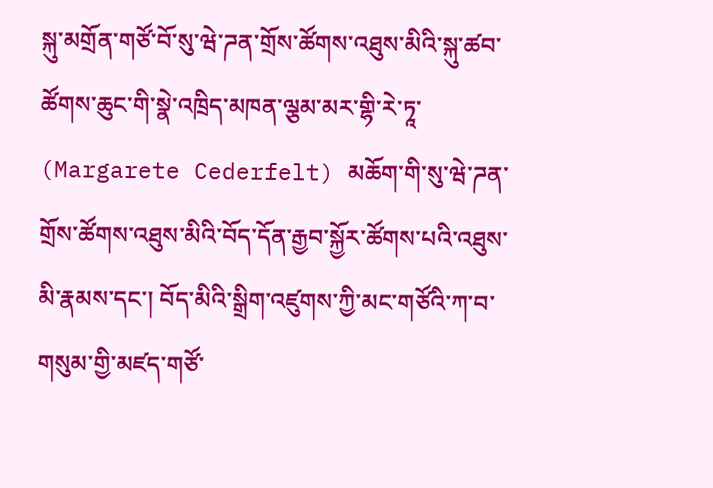སྐུ་མགྲོན་གཙོ་བོ་སུ་ཝེ་ཌན་གྲོས་ཚོགས་འཐུས་མིའི་སྐུ་ཚབ་ཚོགས་ཆུང་གི་སྣེ་འཁྲིད་མཁན་ལྕམ་མར་གྷི་རེ་ཏཱ་ (Margarete Cederfelt) མཆོག་གི་སུ་ཝེ་ཌན་གྲོས་ཚོགས་འཐུས་མིའི་བོད་དོན་རྒྱབ་སྐྱོར་ཚོགས་པའི་འཐུས་མི་རྣམས་དང་། བོད་མིའི་སྒྲིག་འཛུགས་ཀྱི་མང་གཙོའི་ཀ་བ་གསུམ་གྱི་མཛད་གཙོ་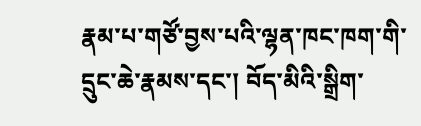རྣམ་པ་གཙོ་བྱས་པའི་ལྷན་ཁང་ཁག་གི་དྲུང་ཆེ་རྣམས་དང་། བོད་མིའི་སྒྲིག་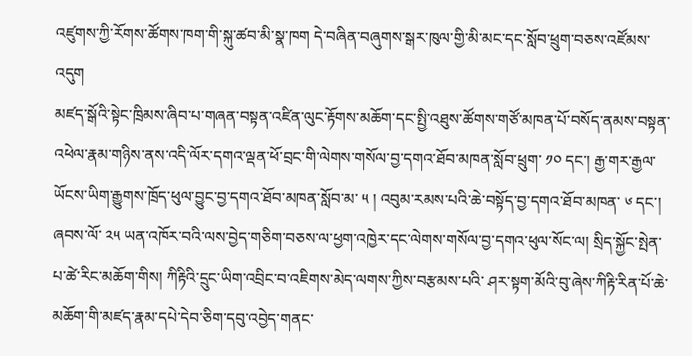འཛུགས་ཀྱི་རོགས་ཚོགས་ཁག་གི་སྐུ་ཚབ་མི་སྣ་ཁག དེ་བཞིན་བཞུགས་སྒར་ཁུལ་གྱི་མི་མང་དང་སློབ་ཕྲུག་བཅས་འཛོམས་འདུག
མཛད་སྒོའི་སྟེང་ཁྲིམས་ཞིབ་པ་གཞན་བསྟན་འཛིན་ལུང་རྟོགས་མཆོག་དང་སྤྱི་འཐུས་ཚོགས་གཙོ་མཁན་པོ་བསོད་ནམས་བསྟན་འཕེལ་རྣམ་གཉིས་ནས་འདི་ལོར་དགའ་ལྡན་ཕོ་བྲང་གི་ལེགས་གསོལ་བྱ་དགའ་ཐོབ་མཁན་སློབ་ཕྲུག་ ༡༠ དང་། རྒྱ་གར་རྒྱལ་ཡོངས་ཡིག་རྒྱུགས་ཁྲོད་ཕུལ་བྱུང་བྱ་དགའ་ཐོབ་མཁན་སློབ་མ་ ༥ ། འབུམ་རམས་པའི་ཆེ་བསྟོད་བྱ་དགའ་ཐོབ་མཁན་ ༦ དང་། ཞབས་ལོ་ ༢༥ ཡན་འཁོར་བའི་ལས་བྱེད་གཅིག་བཅས་ལ་ཕྱག་འཁྱེར་དང་ལེགས་གསོལ་བྱ་དགའ་ཕུལ་སོང་ལ། སྲིད་སྐྱོང་སྤེན་པ་ཚེ་རིང་མཆོག་གིས། ཀིརྟིའི་དྲུང་ཡིག་འབྲིང་བ་འཇིགས་མེད་ལགས་ཀྱིས་བརྩམས་པའི་ ཤར་སྟག་མོའི་བུ་ཞེས་ཀིརྟི་རིན་པོ་ཆེ་མཆོག་གི་མཛད་རྣམ་དཔེ་དེབ་ཅིག་དབུ་འབྱེད་གནང་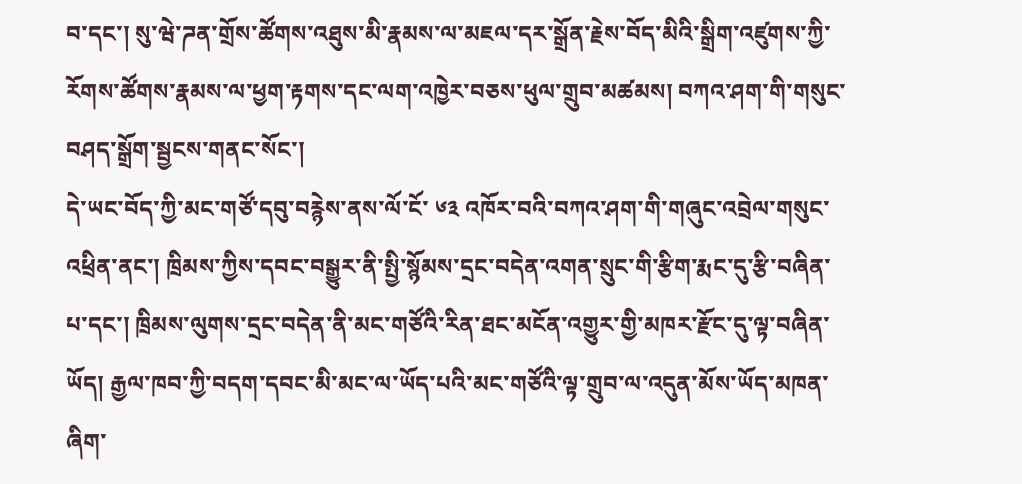བ་དང་། སུ་ཝེ་ཌན་གྲོས་ཚོགས་འཐུས་མི་རྣམས་ལ་མཇལ་དར་སྒྲོན་རྗེས་བོད་མིའི་སྒྲིག་འཛུགས་ཀྱི་རོགས་ཚོགས་རྣམས་ལ་ཕྱག་རྟགས་དང་ལག་འཁྱེར་བཅས་ཕུལ་གྲུབ་མཚམས། བཀའ་ཤག་གི་གསུང་བཤད་སྒྲོག་སྦྱངས་གནང་སོང་།
དེ་ཡང་བོད་ཀྱི་མང་གཙོ་དབུ་བརྙེས་ནས་ལོ་ངོ་ ༦༣ འཁོར་བའི་བཀའ་ཤག་གི་གཞུང་འབྲེལ་གསུང་འཕྲིན་ནང་། ཁྲིམས་ཀྱིས་དབང་བསྒྱུར་ནི་སྤྱི་སྙོམས་དྲང་བདེན་འགན་སྲུང་གི་རྩིག་རྨང་དུ་རྩི་བཞིན་པ་དང་། ཁྲིམས་ལུགས་དྲང་བདེན་ནི་མང་གཙོའི་རིན་ཐང་མངོན་འགྱུར་གྱི་མཁར་རྫོང་དུ་ལྟ་བཞིན་ཡོད། རྒྱལ་ཁབ་ཀྱི་བདག་དབང་མི་མང་ལ་ཡོད་པའི་མང་གཙོའི་ལྟ་གྲུབ་ལ་འདུན་མོས་ཡོད་མཁན་ཞིག་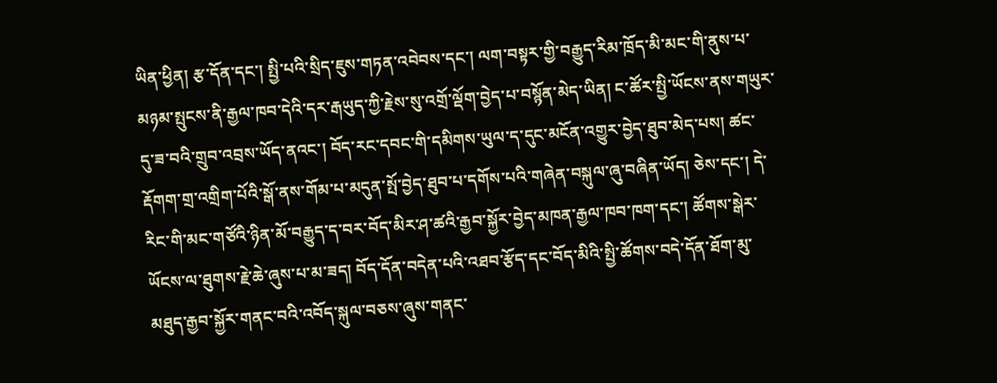ཡིན་ཕྱིན། རྩ་དོན་དང་། སྤྱི་པའི་སྲིད་ཇུས་གཏན་འབེབས་དང་། ལག་བསྟར་གྱི་བརྒྱུད་རིམ་ཁྲོད་མི་མང་གི་ནུས་པ་མཉམ་སྤུངས་ནི་རྒྱལ་ཁབ་དེའི་དར་རྒཡུད་ཀྱི་རྗེས་སུ་འགྲོ་ལྡོག་བྱེད་པ་བསྙོན་མེད་ཡིན། ང་ཚོར་སྤྱི་ཡོངས་ནས་གཡུར་དུ་ཟ་བའི་གྲུབ་འབྲས་ཡོད་ནའང་། བོད་རང་དབང་གི་དམིགས་ཡུལ་ད་དུང་མངོན་འགྱུར་བྱེད་ཐུབ་མེད་པས། ཚང་རྡོགག་གྲ་འགྲིག་པོའི་སྒོ་ནས་གོམ་པ་མདུན་སྤོ་བྱེད་ཐུབ་པ་དགོས་པའི་གཞེན་བསྐུལ་ཞུ་བཞིན་ཡོད། ཅེས་དང་། དེ་རིང་གི་མང་གཙོའི་ཉིན་མོ་བརྒྱུད་ད་བར་བོད་མིར་ཤ་ཚའི་རྒྱབ་སྐྱོར་བྱེད་མཁན་རྒྱལ་ཁབ་ཁག་དང་། ཚོགས་སྒེར་ཡོངས་ལ་ཐུགས་རྗེ་ཆེ་ཞུས་པ་མ་ཟད། བོད་དོན་བདེན་པའི་འཐབ་རྩོད་དང་བོད་མིའི་སྤྱི་ཚོགས་བདེ་དོན་ཐོག་མུ་མཐུད་རྒྱབ་སྐྱོར་གནང་བའི་འབོད་སྐུལ་བཅས་ཞུས་གནང་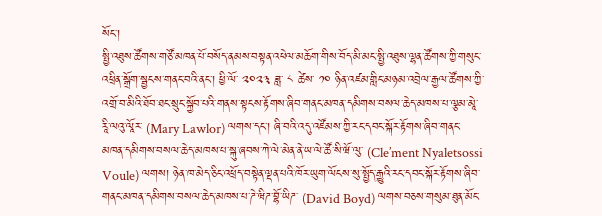སོང་།
སྤྱི་འཐུས་ཚོགས་གཙོ་མཁན་པོ་བསོད་ནམས་བསྟན་འཕེལ་མཆོག་གིས་བོད་མི་མང་སྤྱི་འཐུས་ལྷན་ཚོགས་ཀྱི་གསུང་འཕྲིན་སྒྲོག་སྦྱངས་གནང་བའི་ནང་། ཕྱི་ལོ་ ༢༠༢༣ ཟླ་ ༨ ཚེས་ ༡༠ ཉིན་འཛམ་གླིང་མཉམ་འབྲེལ་རྒྱལ་ཚོགས་ཀྱི་འགྲོ་བ་མིའི་ཐོབ་ཐང་སྲུང་སྐྱོབ་པའི་གནས་སྟངས་རྟོགས་ཞིབ་གནང་མཁན་དམིགས་བསལ་ཆེད་མཁས་པ་ལྕམ་མཱེ་རཱི་ལའུ་ལཱོར་ (Mary Lawlor) ལགས་དང་། ཞི་བའི་འདུ་འཛོམས་ཀྱི་རང་དབང་སྐོར་རྟོགས་ཞིབ་གནང་མཁན་དམིགས་བསལ་ཆེད་མཁས་པ་སྐུ་ཞབས་ཀེ་ལེ་མེན་ནེ་ཡ་ལེ་ཚོ་སི་ཝོ་ལུ་ (Cle’ment Nyaletsossi Voule) ལགས། ཉེན་ཁ་མེད་ཅིང་འཕྲོད་བསྟེན་ལྡན་པའི་ཁོར་ཡུག་ལོངས་སུ་སྤྱོད་རྒྱུའི་རང་དབང་སྐོར་རྟོགས་ཞིབ་གནང་མཁན་དམིགས་བསལ་ཆེད་མཁས་པ་ཌེ་ཝིཌ་བྷོ་ཡིཌ་ (David Boyd) ལགས་བཅས་གསུམ་ཐུན་མོང་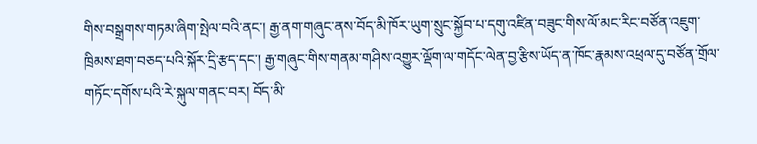གིས་བསྒྲགས་གཏམ་ཞིག་སྤེལ་བའི་ནང་། རྒྱ་ནག་གཞུང་ནས་བོད་མི་ཁོར་ཡུག་སྲུང་སྐྱོབ་པ་དགུ་འཛིན་བཟུང་གིས་ལོ་མང་རིང་བཙོན་འཇུག་ཁྲིམས་ཐག་བཅད་པའི་སྐོར་དྲི་རྩད་དང་། རྒྱ་གཞུང་གིས་གནམ་གཤིས་འགྱུར་ལྡོག་ལ་གདོང་ལེན་བྱ་རྩིས་ཡོད་ན་ཁོང་རྣམས་འཕྲལ་དུ་བཙོན་གྲོལ་གཏོང་དགོས་པའི་རེ་སྐུལ་གནང་བར། བོད་མི་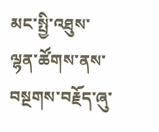མང་སྤྱི་འཐུས་ལྷན་ཚོགས་ནས་བསྔགས་བརྗོད་ཞུ་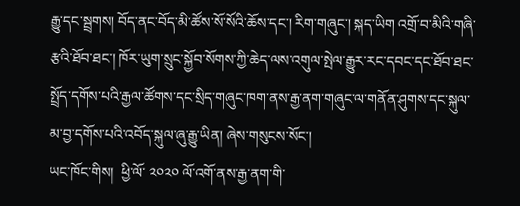རྒྱུ་དང་སྦྲགས། བོད་ནང་བོད་མི་ཚོས་སོ་སོའི་ཆོས་དང་། རིག་གཞུང་། སྐད་ཡིག འགྲོ་བ་མིའི་གཞི་རྩའི་ཐོབ་ཐང་། ཁོར་ཡུག་སྲུང་སྐྱོབ་སོགས་ཀྱི་ཆེད་ལས་འགུལ་སྤེལ་རྒྱུར་རང་དབང་དང་ཐོབ་ཐང་སྤྲོད་དགོས་པའི་རྒྱལ་ཚོགས་དང་སྲིད་གཞུང་ཁག་ནས་རྒྱ་ནག་གཞུང་ལ་གནོན་ཤུགས་དང་སྐུལ་མ་བྱ་དགོས་པའི་འབོད་སྐུལ་ཞུ་རྒྱུ་ཡིན། ཞེས་གསུངས་སོང་།
ཡང་ཁོང་གིས།  ཕྱི་ལོ་ ༢༠༢༠ ལོ་འགོ་ནས་རྒྱ་ནག་གི་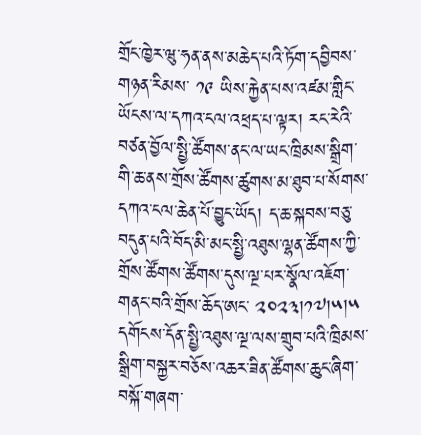གྲོང་ཁྱེར་ཝུ་ཧན་ནས་མཆེད་པའི་ཏོག་དབྱིབས་གཉན་རིམས་ ༡༩ ཡིས་རྐྱེན་པས་འཛམ་གླིང་ཡོངས་ལ་དཀའ་ངལ་འཕྲད་པ་ལྟར། རང་རེའི་བཙན་བྱོལ་སྤྱི་ཚོགས་ནང་ལ་ཡང་ཁྲིམས་སྒྲིག་གི་ཆ་ནས་གྲོས་ཚོགས་ཚུགས་མ་ཐུབ་པ་སོགས་དཀའ་ངལ་ཆེན་པོ་བྱུང་ཡོད། ད་ཆ་སྐབས་བཅུ་བདུན་པའི་བོད་མི་མང་སྤྱི་འཐུས་ལྷན་ཚོགས་ཀྱི་གྲོས་ཚོགས་ཚོགས་དུས་ལྔ་པར་སྣོལ་འཇོག་གནང་བའི་གྲོས་ཆོད་ཨང་ ༢༠༢༣།༡༧།༥།༥ དགོངས་དོན་སྤྱི་འཐུས་ལྔ་ལས་གྲུབ་པའི་ཁྲིམས་སྒྲིག་བསྐྱར་བཅོས་འཆར་ཟིན་ཚོགས་ཆུང་ཞིག་བསྐོ་གཞག་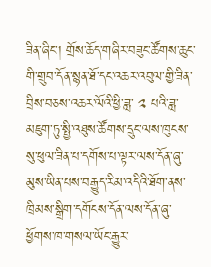ཟིན་ཞིང་། གྲོས་ཆོད་གཞིར་བཟུང་ཚོགས་ཆུང་གི་གྲུབ་དོན་སྙན་ཐོ་དང་འཆར་འབུལ་གྱི་ཟིན་བྲིས་བཅས་འཆར་ལོའི་ཕྱི་ཟླ་ ༢ པའི་ཟླ་མཇུག་ཏུ་སྤྱི་འཐུས་ཚོགས་དྲུང་ལས་ཁུངས་སུ་ཕུལ་ཟིན་པ་དགོས་པ་ལྟར་ལས་དོན་ཞུ་མུས་ཡིན་པས་བརྒྱུད་རིམ་འདིའི་ཐོག་ནས་ཁྲིམས་སྒྲིག་དགོངས་དོན་ལས་དོན་ཞུ་ཕྱོགས་ཁ་གསལ་ཡོང་རྒྱུར་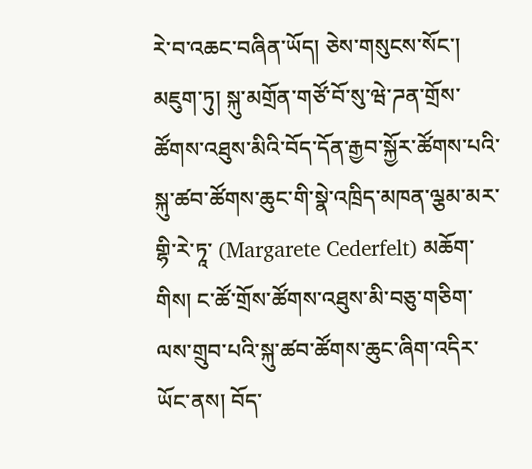རེ་བ་འཆང་བཞིན་ཡོད། ཅེས་གསུངས་སོང་།
མཇུག་ཏུ། སྐུ་མགྲོན་གཙོ་བོ་སུ་ཝེ་ཌན་གྲོས་ཚོགས་འཐུས་མིའི་བོད་དོན་རྒྱབ་སྐྱོར་ཚོགས་པའི་སྐུ་ཚབ་ཚོགས་ཆུང་གི་སྣེ་འཁྲིད་མཁན་ལྕམ་མར་གྷི་རེ་ཏཱ་ (Margarete Cederfelt) མཆོག་གིས། ང་ཚོ་གྲོས་ཚོགས་འཐུས་མི་བཅུ་གཅིག་ལས་གྲུབ་པའི་སྐུ་ཚབ་ཚོགས་ཆུང་ཞིག་འདིར་ཡོང་ནས། བོད་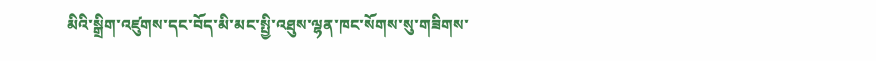མིའི་སྒྲིག་འཛུགས་དང་བོད་མི་མང་སྤྱི་འཐུས་ལྷན་ཁང་སོགས་སུ་གཟིགས་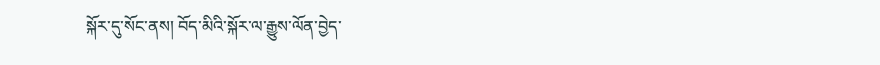སྐོར་དུ་སོང་ནས། བོད་མིའི་སྐོར་ལ་རྒྱུས་ལོན་བྱེད་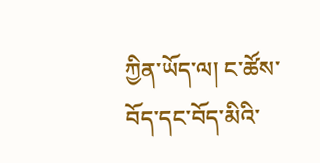ཀྱིན་ཡོད་ལ། ང་ཚོས་བོད་དང་བོད་མིའི་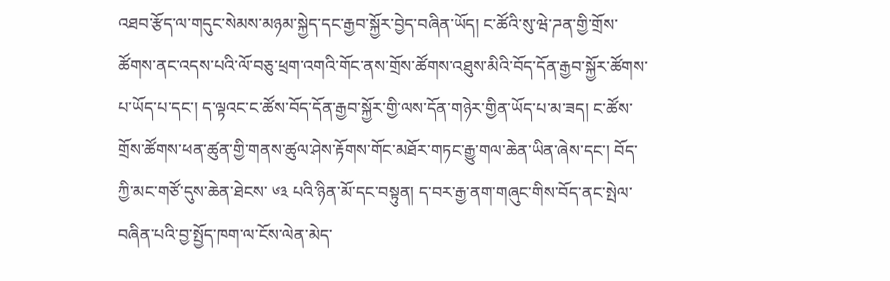འཐབ་རྩོད་ལ་གདུང་སེམས་མཉམ་སྐྱེད་དང་རྒྱབ་སྐྱོར་བྱེད་བཞིན་ཡོད། ང་ཚོའི་སུ་ཝེ་ཌན་གྱི་གྲོས་ཚོགས་ནང་འདས་པའི་ལོ་བཅུ་ཕྲག་འགའི་གོང་ནས་གྲོས་ཚོགས་འཐུས་མིའི་བོད་དོན་རྒྱབ་སྐྱོར་ཚོགས་པ་ཡོད་པ་དང་། ད་ལྟའང་ང་ཚོས་བོད་དོན་རྒྱབ་སྐྱོར་གྱི་ལས་དོན་གཉེར་གྱིན་ཡོད་པ་མ་ཟད། ང་ཚོས་གྲོས་ཚོགས་ཕན་ཚུན་གྱི་གནས་ཚུལ་ཤེས་རྟོགས་གོང་མཐོར་གཏང་རྒྱུ་གལ་ཆེན་ཡིན་ཞེས་དང་། བོད་ཀྱི་མང་གཙོ་དུས་ཆེན་ཐེངས་ ༦༣ པའི་ཉིན་མོ་དང་བསྟུན། ད་བར་རྒྱ་ནག་གཞུང་གིས་བོད་ནང་སྤེལ་བཞིན་པའི་བྱ་སྤྱོད་ཁག་ལ་ངོས་ལེན་མེད་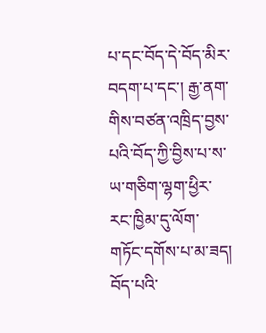པ་དང་བོད་དེ་བོད་མིར་བདག་པ་དང་། རྒྱ་ནག་གིས་བཙན་འཁྲིད་བྱས་པའི་བོད་ཀྱི་བྱིས་པ་ས་ཡ་གཅིག་ལྷག་ཕྱིར་རང་ཁྱིམ་དུ་ལོག་གཏོང་དགོས་པ་མ་ཟད། བོད་པའི་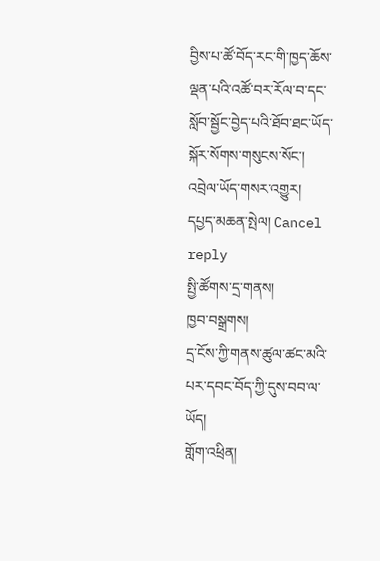བྱིས་པ་ཚོ་བོད་རང་གི་ཁྱད་ཆོས་ལྡན་པའི་འཚོ་བར་རོལ་བ་དང་སློབ་སྦྱོང་བྱེད་པའི་ཐོབ་ཐང་ཡོད་སྐོར་སོགས་གསུངས་སོང་།
འབྲེལ་ཡོད་གསར་འགྱུར།
དཔྱད་མཆན་སྤེལ། Cancel reply
སྤྱི་ཚོགས་དྲ་གནས།
ཁྱབ་བསྒྲགས།
དྲ་ངོས་ཀྱི་གནས་ཚུལ་ཚང་མའི་པར་དབང་བོད་ཀྱི་དུས་བབ་ལ་ཡོད།
གློག་འཕྲིན།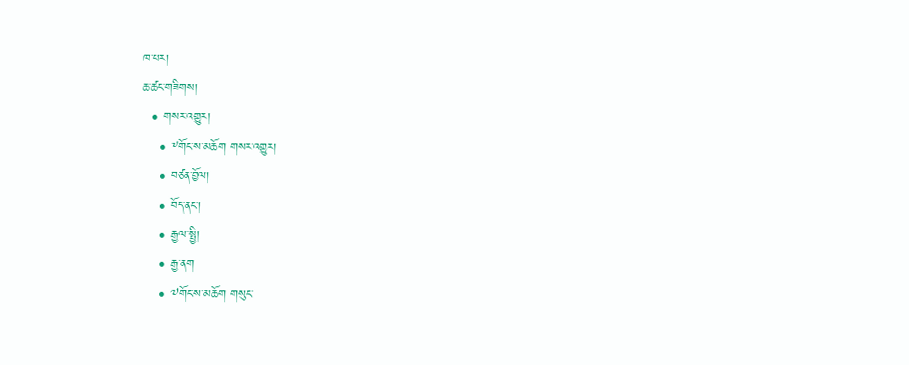ཁ་པར།
ཆ་ཚང་གཟིགས།
  • གསར་འགྱུར།
    • ༸གོང་ས་མཆོག གསར་འགྱུར།
    • བཙན་བྱོལ།
    • བོད་ནང་།
    • རྒྱལ་སྤྱི།
    • རྒྱ་ནག
    • ༧གོང་ས་མཆོག གསུང་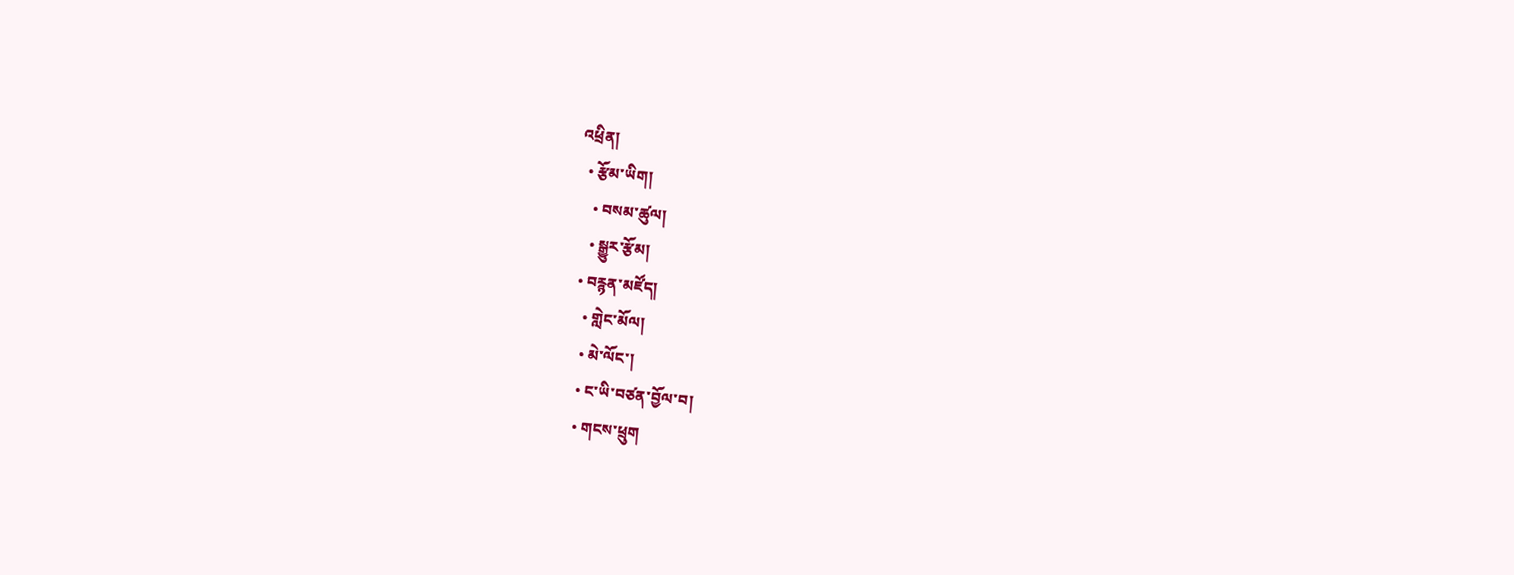འཕྲིན།
  • རྩོམ་ཡིག།
    • བསམ་ཚུལ།
    • སྒྱུར་རྩོམ།
  • བརྙན་མཛོད།
    • གླེང་མོལ།
    • མེ་ལོང་།
    • ང་ཡི་བཙན་བྱོལ་བ།
    • གངས་ཕྲུག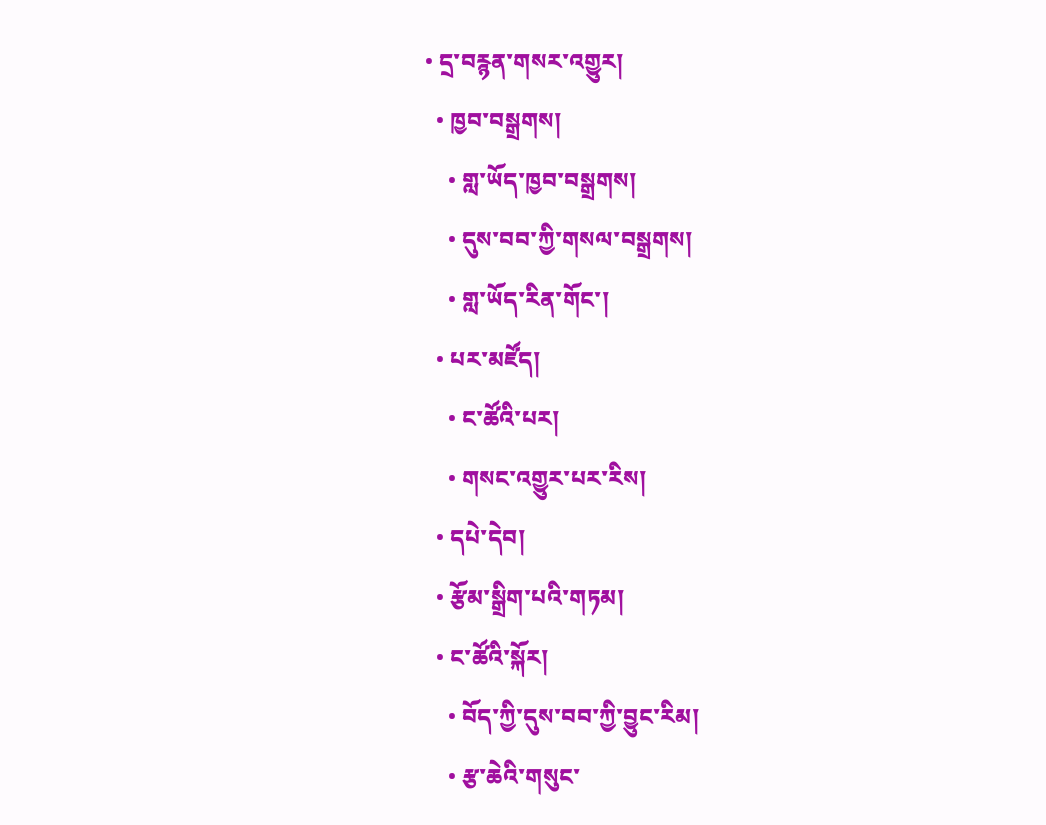• དྲ་བརྙན་གསར་འགྱུར།
  • ཁྱབ་བསྒྲགས།
    • གླ་ཡོད་ཁྱབ་བསྒྲགས།
    • དུས་བབ་ཀྱི་གསལ་བསྒྲགས།
    • གླ་ཡོད་རིན་གོང་།
  • པར་མཛོད།
    • ང་ཚོའི་པར།
    • གསང་འགྱུར་པར་རིས།
  • དཔེ་དེབ།
  • རྩོམ་སྒྲིག་པའི་གཏམ།
  • ང་ཚོའི་སྐོར།
    • བོད་ཀྱི་དུས་བབ་ཀྱི་བྱུང་རིམ།
    • རྩ་ཆེའི་གསུང་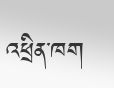འཕྲིན་ཁག